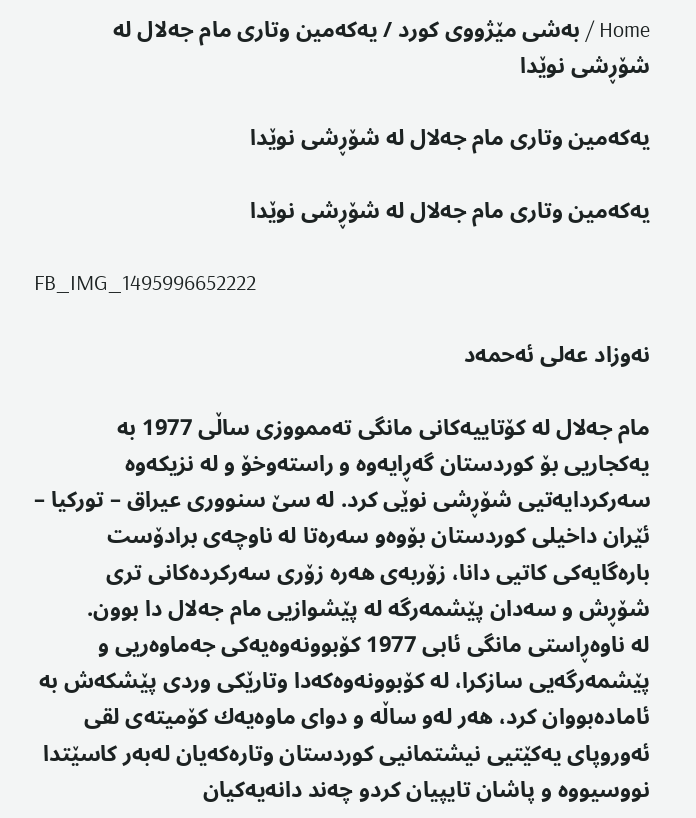Home / بەشی مێژووی كورد / یه‌كه‌مین وتاری مام جه‌لال له‌ شۆڕشی نوێدا

یه‌كه‌مین وتاری مام جه‌لال له‌ شۆڕشی نوێدا

یه‌كه‌مین وتاری مام جه‌لال له‌ شۆڕشی نوێدا

FB_IMG_1495996652222

نه‌وزاد عه‌لی ئه‌حمه‌د‌

مام جه‌لال له‌ كۆتاییه‌كانی مانگی ته‌ممووزی ساڵی 1977 به‌ یه‌كجاریی بۆ كوردستان گه‌ڕایه‌وه‌ ‌و راسته‌وخۆ ‌و له‌ نزیكه‌وه‌ سه‌ركردایه‌تیی شۆڕشی نوێی كرد. له‌ سێ سنووری عیراق – توركیا – ئێران داخیلی كوردستان بۆوه‌و سه‌ره‌تا له‌ ناوچه‌ی برادۆست باره‌گایه‌كی كاتیی دانا، زۆربه‌ی هه‌ره‌ زۆری سه‌ركرده‌كانی تری شۆڕش ‌و سه‌دان پێشمه‌رگه‌ له‌ پێشوازیی مام جه‌لال دا بوون.
له‌ ناوه‌ڕاستی مانگی ئابی 1977 كۆبوونه‌وه‌یه‌كی جه‌ماوه‌ریی ‌و پێشمه‌رگه‌یی سازكرا، له‌ كۆبوونه‌وه‌كه‌دا وتارێكی وردی پێشكه‌ش به‌ ئاماده‌بووان كرد، هه‌ر له‌و ساڵه‌ و دوای ماوه‌یه‌ك كۆمیته‌ی لقی ئه‌وروپای یه‌كێتیی نیشتمانیی كوردستان وتاره‌كه‌یان له‌به‌ر كاسێتدا نووسیووه‌ و پاشان تایپیان كردو چه‌ند دانه‌یه‌كیان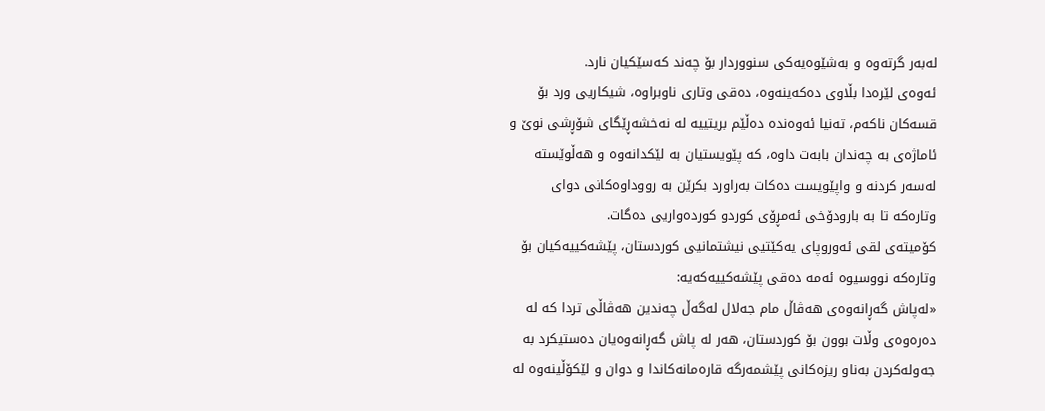له‌به‌ر گرته‌وه‌ و به‌شێوه‌یه‌كی سنووردار بۆ چه‌ند كه‌سێكیان نارد.
ئه‌وه‌ی لێره‌دا بڵاوی ده‌كه‌ینه‌وه‌، ده‌قی وتاری ناوبراوه‌، شیكاریی ورد بۆ قسه‌كان ناكه‌م، ته‌نیا ئه‌وه‌نده‌ ده‌ڵێم بریتییه‌ له‌ نه‌خشه‌ڕێگای شۆڕشی نوێ ‌و ئاماژه‌ی به‌ چه‌ندان بابه‌ت داوه‌، كه‌ پێویستیان به‌ لێكدانه‌وه‌ و هه‌ڵوێسته‌ له‌سه‌ر كردنه‌ و واپێویست ده‌كات به‌راورد بكرێن به‌ رووداوه‌كانی دوای وتاره‌كه‌ تا به‌ بارودۆخی ئه‌مڕۆی كورد‌و كورده‌واریی ده‌گات.
كۆمیته‌ی لقی ئه‌وروپای یه‌كێتیی نیشتمانیی كوردستان، پێشه‌كییه‌كیان بۆ وتاره‌كه‌ نووسیوه‌ ئه‌مه‌ ده‌قی پێشه‌كییه‌كه‌یه‌:
«له‌پاش گه‌ڕانه‌وه‌ی هه‌ڤاڵ مام جه‌لال له‌گه‌ڵ چه‌ندین هه‌ڤاڵی تردا كه‌ له‌ ده‌ره‌وه‌ی وڵات بوون بۆ كوردستان، هه‌ر له‌ پاش گه‌ڕانه‌وه‌یان ده‌ستیكرد به‌ جه‌وله‌كردن به‌ناو ریزه‌كانی پێشمه‌رگه‌ قاره‌مانه‌كاندا ‌و دوان ‌و لێكۆڵینه‌وه‌ له‌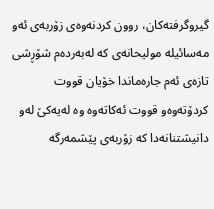گیروگرفته‌كان، روون كردنه‌وه‌ی زۆربه‌ی ئه‌و مه‌سائیله‌ مولیحانه‌ی كه‌ له‌به‌رده‌م شۆڕشی تازه‌ی ئه‌م جاره‌ماندا خۆیان قووت كردۆته‌وه‌‌و قووت ئه‌كاته‌وه‌ وه‌ له‌یه‌كێ له‌و دانیشتنانه‌دا كه‌ زۆربه‌ی پێشمه‌رگه‌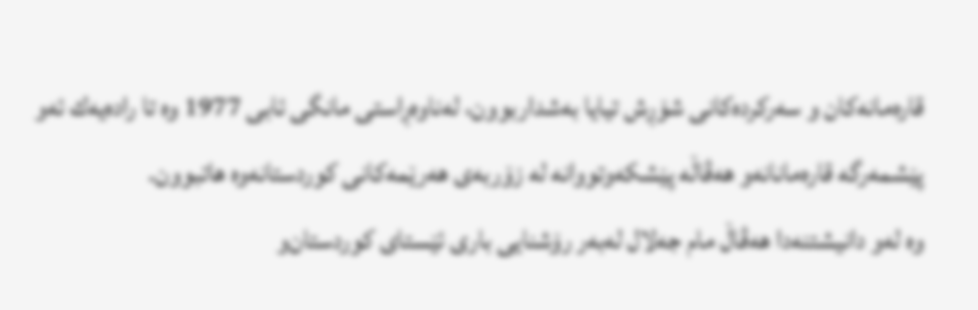قاره‌مانه‌كان و سه‌ركرده‌كانی شۆڕش تیایا به‌شداربوون، له‌ناوه‌ڕاستی مانگی ئابی 1977 وه‌ تا راده‌یه‌ك ئه‌و پێشمه‌رگه‌ قاره‌مانانه‌و هه‌ڤاڵه‌ پێشكه‌وتووانه‌ له‌ زۆربه‌ی هه‌رێمه‌كانی كوردستانه‌وه‌ هاتبوون.
وه‌ له‌و دانیشتنه‌دا هه‌ڤاڵ مام جه‌لال له‌به‌ر رۆشنایی باری ئێستای كوردستان‌و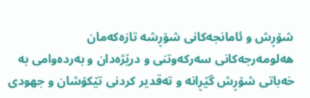شۆڕش ‌و ئامانجه‌كانی شۆڕشه‌ تازه‌كه‌مان هه‌لومه‌رجه‌كانی سه‌ركه‌وتنی ‌و درێژه‌دان ‌و به‌رده‌وامی به‌ خه‌باتی شۆڕش گێڕانه‌ و ته‌قدیر كردنی تێكۆشان ‌و جهودی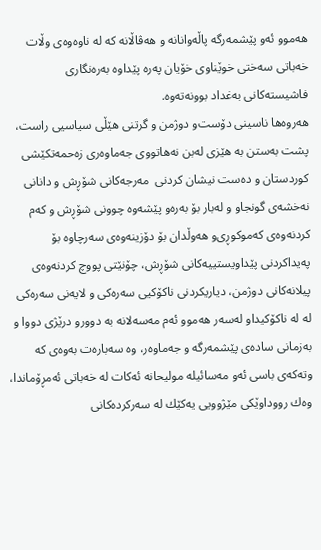هه‌موو ئه‌و پێشمه‌رگه‌ پاڵه‌وانانه‌ و هه‌ڤاڵانه‌ كه‌ له‌ ناوه‌وه‌ی وڵات خه‌باتی سه‌ختی خوێناوی خۆیان په‌ره‌ پێداوه‌ به‌ره‌نگاری فاشیسته‌كانی به‌غداد بوونه‌ته‌وه‌.
هه‌روه‌ها ناسینی دۆست‌و دوژمن ‌و گرتنی هێڵی سیاسیی راست، پشت به‌ستن به‌ هێزی له‌بن نه‌هاتووی جه‌ماوه‌ری زه‌حمه‌تكێشی كوردستان ‌و ده‌ست نیشان كردنی  مه‌رجه‌كانی شۆڕش ‌و دانانی نه‌خشه‌ی گونجاو و له‌بار بۆ به‌ره‌و پێشه‌وه‌ چوونی شۆڕش و كه‌م كردنه‌وه‌ی كه‌موكوڕی‌و هه‌وڵدان بۆ دۆزینه‌وه‌ی سه‌رچاوه‌ بۆ په‌یداكردنی پێداویستییه‌كانی شۆڕش، چۆنێتی پووچ كردنه‌وه‌ی پیلانه‌كانی دوژمن، دیاریكردنی ناكۆكیی سه‌ره‌كی ‌و لایه‌نی سه‌ره‌كی له‌ له‌ ناكۆكیدا‌و له‌سه‌ر هه‌موو ئه‌م مه‌سه‌لانه‌ به‌ دوورو درێژی دووا و به‌زمانی ساده‌ی پێشمه‌رگه‌ ‌و جه‌ماوه‌ر، وه‌ سه‌باره‌ت به‌وه‌ی كه‌ وته‌كه‌ی باسی ئه‌و مه‌سائیله‌ مولیحانه‌ ئه‌كات له‌ خه‌باتی ئه‌مڕۆماندا، وه‌ك رووداوێكی مێژوویی یه‌كێك له‌ سه‌ركرده‌كانی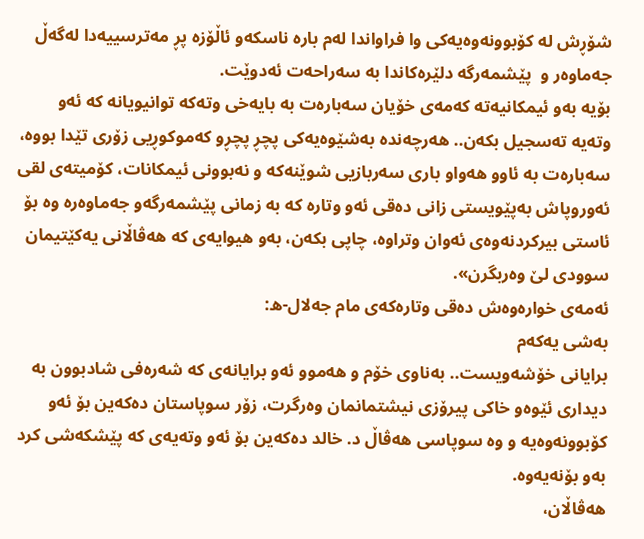شۆڕش له‌ كۆبوونه‌وه‌یه‌كی وا فراواندا له‌م باره‌ ناسكه‌و ئاڵۆزه‌ پڕ مه‌ترسییه‌دا له‌گه‌ڵ جه‌ماوه‌ر و  پێشمه‌رگه‌ دلێره‌كاندا به‌ سه‌راحه‌ت ئه‌دوێت.
بۆیه‌ به‌و ئیمكانیه‌ته‌ كه‌مه‌ی خۆیان سه‌باره‌ت به‌ بایه‌خی وته‌كه‌ توانیویانه‌ كه‌ ئه‌و وته‌یه‌ ته‌سجیل بكه‌ن.. هه‌رچه‌نده‌ به‌شێوه‌یه‌كی پچڕ پچڕو كه‌موكوڕیی زۆری تێدا بووه‌، سه‌باره‌ت به‌ ئاوو هه‌واو باری سه‌ربازیی شوێنه‌كه‌ و نه‌بوونی ئیمكانات، كۆمیته‌ی لقی ئه‌وروپاش به‌پێویستی زانی ده‌قی ئه‌و وتاره‌ كه‌ به‌ زمانی پێشمه‌رگه‌و جه‌ماوه‌ره‌ وه‌ بۆ ئاستی بیركردنه‌وه‌ی ئه‌وان وتراوه‌، چاپی بكه‌ن، به‌و هیوایه‌ی كه‌ هه‌ڤاڵانی یه‌كێتیمان سوودی لێ وه‌ربگرن».
ئه‌مه‌ی خواره‌وه‌ش ده‌قی وتاره‌كه‌ی مام جه‌لال-ه‌:
به‌شی یه‌كه‌م
برایانی خۆشه‌ویست.. به‌ناوی خۆم ‌و هه‌موو ئه‌و برایانه‌ی كه‌ شه‌ره‌فی شادبوون به‌ دیداری ئێوه‌و خاكی پیرۆزی نیشتمانمان وه‌رگرت، زۆر سوپاستان ده‌كه‌ین بۆ ئه‌و كۆبوونه‌وه‌یه‌ و وه‌ سوپاسی هه‌ڤاڵ د. خالد ده‌كه‌ین بۆ ئه‌و وته‌یه‌ی كه‌ پێشكه‌شی كرد به‌و بۆنه‌یه‌وه‌.
هه‌ڤاڵان،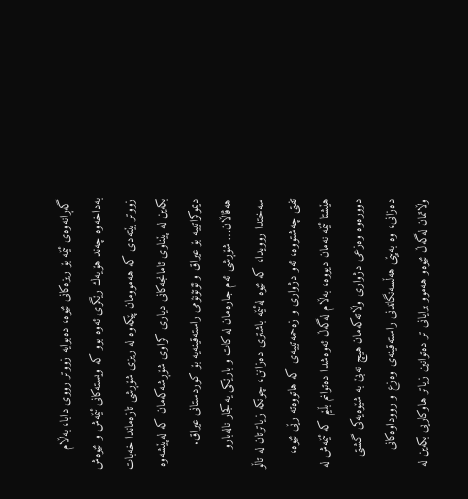گه‌ڕانه‌وه‌ی ئێمه‌ بۆ ریزه‌كانی ئێوه‌، ده‌بوایه‌ زووتر رووی دابا، به‌ڵام به‌داخه‌وه‌ چه‌ند هۆیه‌ك رێگری ئه‌وه‌ بوو كه‌ ویسته‌كانی ئێمه‌ش ‌و ئێوه‌ش زووتر بێته‌دی كه‌ هه‌موومان پێكه‌وه‌ له‌ ریزی شۆڕشی تازه‌ماندا خه‌بات بكه‌ین له‌ پێناوی ئامانجه‌كانی دیاری كراوی شۆڕشه‌كه‌مان كه‌ له‌پێشه‌وه‌ دیموكراتییه‌ بۆ عیراق ‌و ئۆتۆنۆمی راسته‌قینه‌یه‌ بۆ كوردستانی عیراق.
هه‌ڤاڵان… شۆڕشی ئه‌م جاره‌مان له‌ كات ‌و بارێكی یه‌كجار ناله‌بار‌و سه‌ختدا روویدا، كه‌ ئێوه‌ له‌ئێمه‌ باشتری ده‌زانن، چونكه‌ زیاترتان له‌ تاڵو تفتی چه‌شتووه‌، ئه‌و دژواری و زه‌حمه‌تییه‌ی كه‌ هاتووه‌ته‌ رێی ئێوه‌، هێشتا ئێمه‌ نه‌مان دیووه‌، به‌ڵام له‌گه‌ڵ ئه‌وه‌شدا ده‌توانم بڵێم كه‌ ئێمه‌ش له‌ دووره‌وه‌ وه‌زعی دژواری وڵاته‌كه‌مان هیچ نه‌بێ به‌ شێوه‌یه‌كی گشتی ده‌زانی، وه‌ به‌پێی هه‌ڵسه‌نگاندنی راسته‌قینه‌ی وه‌زع و رووداوه‌كانی وڵاتمان له‌گه‌ڵ ئێوه‌و هه‌موو برایانی تر ده‌توانین زیاتر هاوكاریی بكه‌ین له‌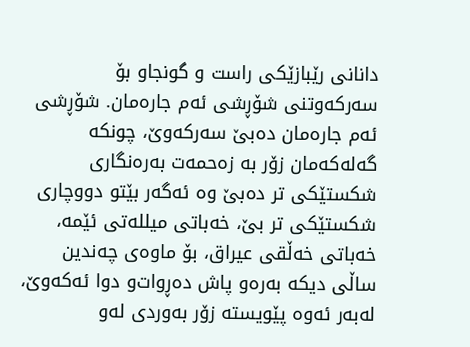دانانی رێبازێكی راست ‌و گونجا‌و بۆ سه‌ركه‌وتنی شۆڕشی ئه‌م جاره‌مان. شۆڕشی ئه‌م جاره‌مان ده‌بێ سه‌ركه‌وێ، چونكه‌ گه‌له‌كه‌مان زۆر به‌ زه‌حمه‌ت به‌ره‌نگاری شكستێكی تر ده‌بێ وه‌ ئه‌گه‌ر بێتو دووچاری شكستێكی تر بێ، خه‌باتی میلله‌تی ئێمه‌، خه‌باتی خه‌ڵقی عیراق، بۆ ماوه‌ی چه‌ندین ساڵی دیكه‌ به‌ره‌و پاش ده‌ڕوات‌و دوا ئه‌كه‌وێ، له‌به‌ر ئه‌وه‌ پێویسته‌ زۆر به‌وردی له‌و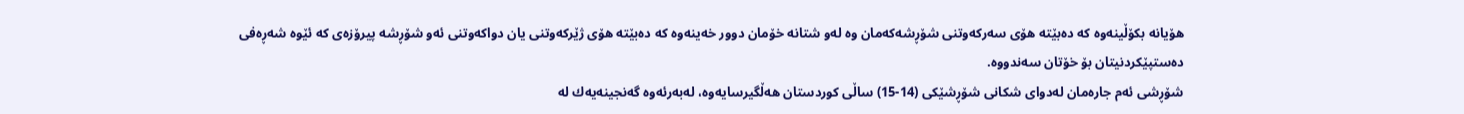هۆیانه‌ بكۆڵینه‌وه‌ كه‌ ده‌بێته‌ هۆی سه‌ركه‌وتنی شۆڕشه‌كه‌مان وه‌ له‌و شتانه‌ خۆمان دوور خه‌ینه‌وه‌ كه‌ ده‌بێته‌ هۆی ژێركه‌وتنی یان دواكه‌وتنی ئه‌و شۆڕشه‌ پیرۆزه‌ی كه‌ ئێوه‌ شه‌ڕه‌فی ده‌ستپێكردنیتان بۆ خۆتان سه‌ندووه‌.
شۆڕشی ئه‌م جاره‌مان له‌دوای شكانی شۆڕشێكی (14-15) ساڵی كوردستان هه‌ڵگیرسایه‌وه‌، له‌به‌رئه‌وه‌ گه‌نجینه‌یه‌ك له‌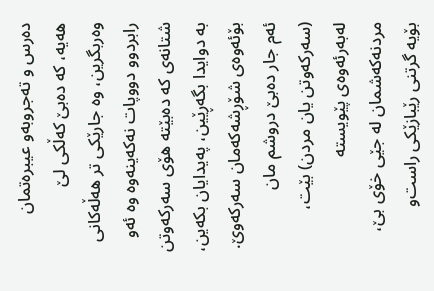ده‌رس ‌و ته‌جروبه‌و عیبره‌تمان هه‌یه‌، كه‌ ده‌بێ كه‌ڵكی لێ وه‌ربگرین، وه‌ جارێكی تر هه‌ڵه‌كانی رابردوو دووپات نه‌كه‌ینه‌وه‌ وه‌ ئه‌و شتانه‌ی كه‌ ده‌بێته‌ هۆی سه‌ركه‌وتن به‌ دوایدا بگه‌ڕێین، په‌یدایان بكه‌ین، بۆئه‌وه‌ی شۆڕشه‌كه‌مان سه‌ركه‌وێ. ئه‌م جار ده‌بێ دروشم مان (سه‌ركه‌وتن یان مردن) بێت، له‌به‌رئه‌وه‌ی پێویسته‌ مردنه‌كه‌شمان له‌ جێی خۆی بێ، بۆیه‌ گرتنی رێبازێكی راست‌و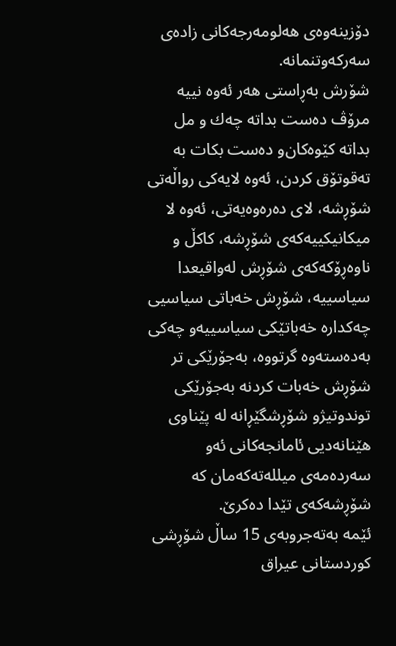دۆزینه‌وه‌ی هه‌لومه‌رجه‌كانی زاده‌ی سه‌ركه‌وتنمانه‌.
شۆرش به‌ڕاستی هه‌ر ئه‌وه‌ نییه‌ مرۆڤ ده‌ست بداته‌ چه‌ك ‌و مل بداته‌ كێوه‌كان‌و ده‌ست بكات به‌ ته‌قوتۆق كردن، ئه‌وه‌ لایه‌كی رواڵه‌تی شۆڕشه‌، لای ده‌ره‌وه‌یه‌تی، ئه‌وه‌ لا میكانیكییه‌كه‌ی شۆڕشه‌، كاكڵ و ناوه‌ڕۆكه‌كه‌ی شۆڕش له‌واقیعدا سیاسییه‌، شۆڕش خه‌باتی سیاسیی چه‌كداره‌ خه‌باتێكی سیاسییه‌و چه‌كی به‌ده‌سته‌وه‌ گرتووه‌، به‌جۆرێكی تر شۆڕش خه‌بات كردنه‌ به‌جۆرێكی توندوتیژ‌و شۆڕشگێڕانه‌ له‌ پێناوی هێنانه‌دیی ئامانجه‌كانی ئه‌و سه‌رده‌مه‌ی میلله‌ته‌كه‌مان كه‌ شۆڕشه‌كه‌ی تێدا ده‌كرێ.
ئێمه‌ به‌ته‌جروبه‌ی 15 ساڵ شۆڕشی كوردستانی عیراق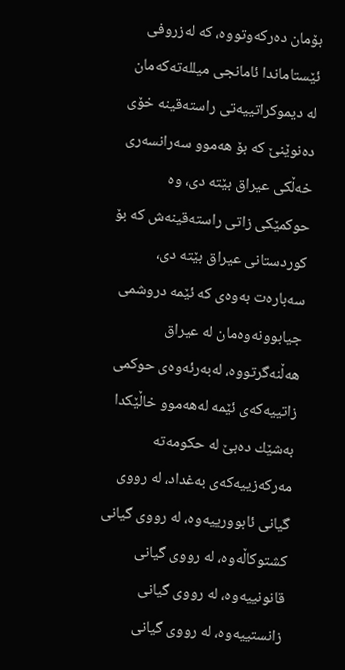بۆمان ده‌ركه‌وتووه‌، كه‌ له‌زروفی ئێستاماندا ئامانجی میلله‌ته‌كه‌مان له‌ دیموكراتییه‌تی راسته‌قینه‌ خۆی ده‌نوێنێ كه‌ بۆ هه‌موو سه‌رانسه‌ری خه‌ڵكی عیراق بێته‌ دی، وه‌ حوكمێكی زاتی راسته‌قینه‌ش كه‌ بۆ كوردستانی عیراق بێته‌ دی، سه‌باره‌ت به‌وه‌ی كه‌ ئێمه‌ دروشمی جیابوونه‌وه‌مان له‌ عیراق هه‌ڵنه‌گرتووه‌، له‌به‌رئه‌وه‌ی حوكمی زاتییه‌كه‌ی ئێمه‌ له‌هه‌موو خاڵێكدا به‌شێك ده‌بێ له‌ حكومه‌ته‌ مه‌ركه‌زییه‌كه‌ی به‌غداد، له‌ رووی گیانی ئابوورییه‌وه‌، له‌ رووی گیانی كشتوكاڵه‌وه‌، له‌ رووی گیانی قانونییه‌وه‌، له‌ رووی گیانی زانستییه‌وه‌، له‌ رووی گیانی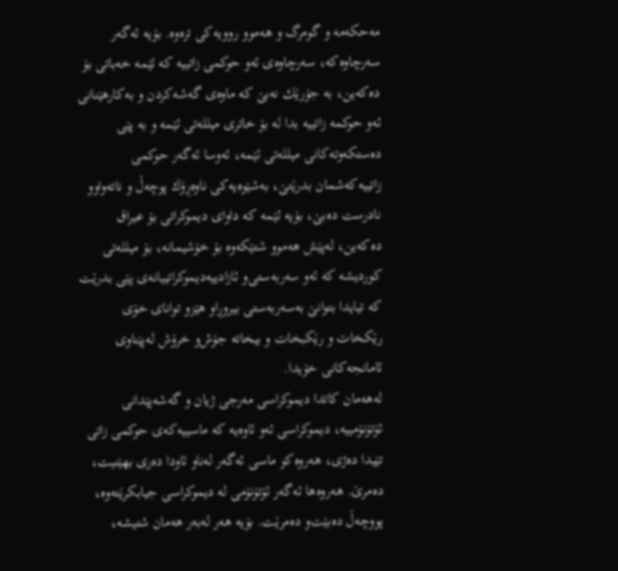مه‌حكه‌مه‌ و گومرگ ‌و هه‌موو روویه‌كی تره‌وه‌. بۆیه‌ ئه‌گه‌ر سه‌رچاوه‌كه‌، سه‌رچاوه‌ی ئه‌و حوكمی زاتییه‌ كه‌ ئێمه‌ خه‌باتی بۆ ده‌كه‌ین، به‌ جۆرێك نه‌بێ كه‌ ماوه‌ی گه‌شه‌كردن و به‌كارهێنانی ئه‌و حوكمه‌ زاتییه‌ بدا له‌ بۆ خاتری میلله‌تی ئێمه‌ و به‌ پێی ده‌ستكه‌وته‌كانی میلله‌تی ئێمه‌، ئه‌وسا ئه‌گه‌ر حوكمی زاتییه‌كه‌شمان بدرێتێ، به‌شێوه‌یه‌كی ناوه‌ڕۆك پوچه‌ڵ ‌و ناته‌واوو نادرست ده‌بێ، بۆیه‌ ئێمه‌ كه‌ داوای دیموكراتی بۆ عیراق ده‌كه‌ین، له‌پێش هه‌موو شتێكه‌وه‌ بۆ خۆشیمانه‌، بۆ میلله‌تی كوردیشه‌ كه‌ ئه‌و سه‌ربه‌ستی‌و ئازادییه‌دیموكراتییانه‌ی پێی بدرێت كه‌ تیایدا بتوانێ به‌سه‌ربه‌ستی بیروڕا‌و هێزو توانای خۆی رێكخات ‌و رێكبخات ‌و بیخاته‌ جۆش‌و خرۆش له‌پێناوی ئامانجه‌كانی خۆیدا.
له‌هه‌مان كاتدا دیموكراسی مه‌رجی ژیان ‌و گه‌شه‌پێدانی ئۆتۆنۆمییه‌، دیموكراسی ئه‌و ئاوه‌یه‌ كه‌ ماسییه‌كه‌ی حوكمی زاتی تێیدا ده‌ژی، هه‌روه‌كو ماسی ئه‌گه‌ر له‌ناو ئاودا ده‌ری بهێنیت، ده‌مرێ. هه‌روه‌ها ئه‌گه‌ر ئۆتۆنۆمی له‌ دیموكراسی جیابكرێته‌وه‌، پووچه‌ڵ ده‌بێت‌و ده‌مرێت. بۆیه‌ هه‌ر له‌به‌ر هه‌مان شتیشه‌،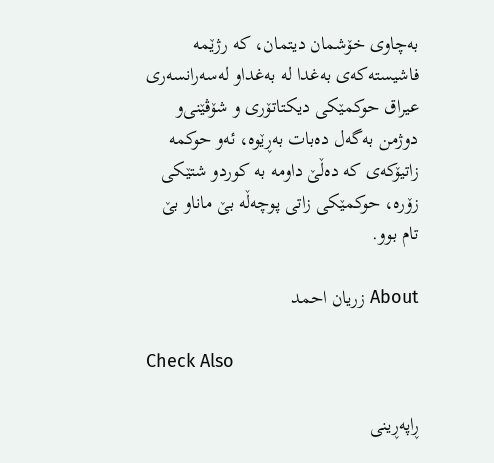به‌چاوی خۆشمان دیتمان، كه‌ رژێمه‌ فاشیسته‌كه‌ی به‌غدا له‌ به‌غداو له‌سه‌رانسه‌ری عیراق حوكمێكی دیكتاتۆری ‌و شۆڤێنی‌و دوژمن به‌گه‌ل ده‌بات به‌ڕێوه‌، ئه‌و حوكمه‌ زاتیۆكه‌ی كه‌ ده‌ڵێ داومه‌ به‌ كوردو شتێكی زۆره‌، حوكمێكی زاتی پوچه‌ڵه‌ بێ مانا‌و بێ تام بوو.

About زريان احمد

Check Also

ڕاپه‌ڕینی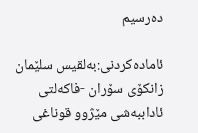دەرسیم

ئامادەكردنی:بەلقیس سلێمان زانكۆی سۆران -فاكەلتی ئاداببەشی مێژوو قوناغی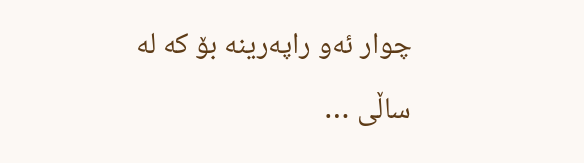چوار ئەو راپەرینە بۆ كە لە ساڵی …